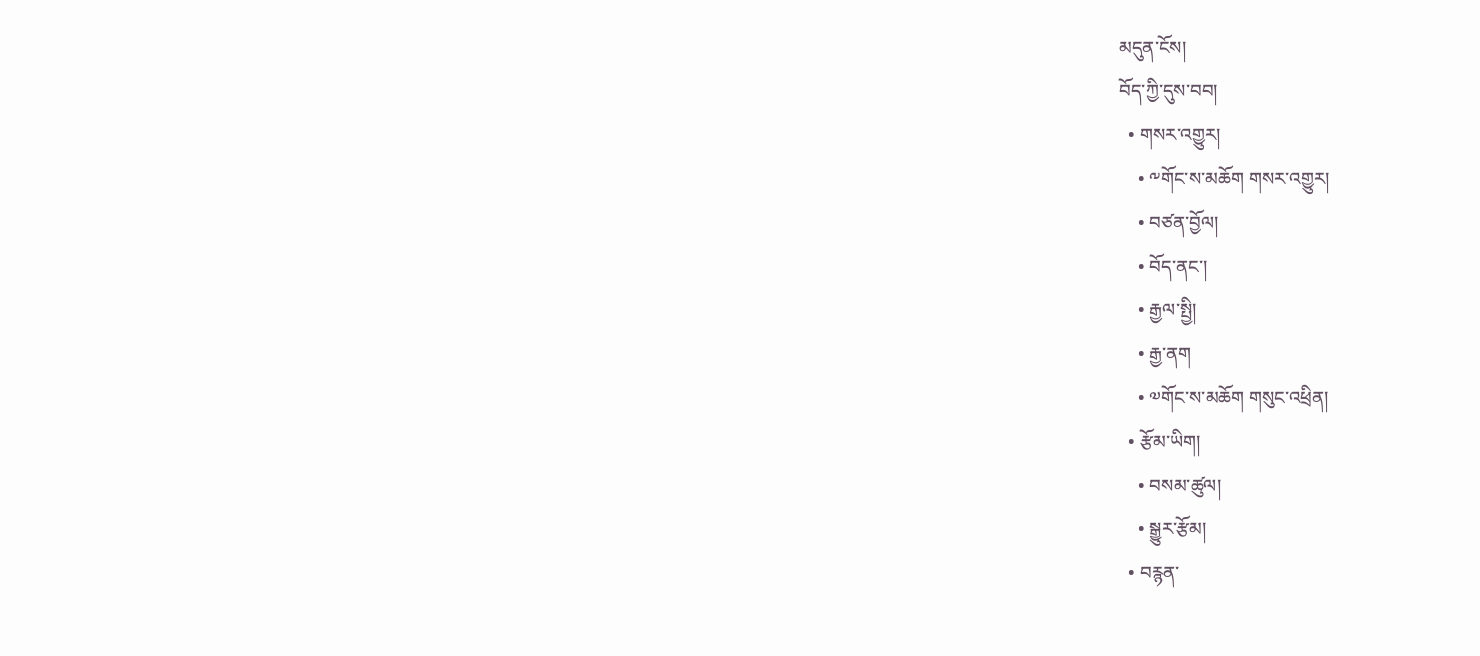མདུན་ངོས།
བོད་ཀྱི་དུས་བབ།
  • གསར་འགྱུར།
    • ༸གོང་ས་མཆོག གསར་འགྱུར།
    • བཙན་བྱོལ།
    • བོད་ནང་།
    • རྒྱལ་སྤྱི།
    • རྒྱ་ནག
    • ༧གོང་ས་མཆོག གསུང་འཕྲིན།
  • རྩོམ་ཡིག།
    • བསམ་ཚུལ།
    • སྒྱུར་རྩོམ།
  • བརྙན་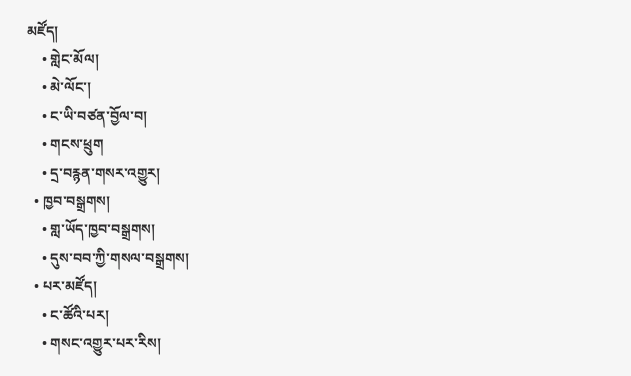མཛོད།
    • གླེང་མོལ།
    • མེ་ལོང་།
    • ང་ཡི་བཙན་བྱོལ་བ།
    • གངས་ཕྲུག
    • དྲ་བརྙན་གསར་འགྱུར།
  • ཁྱབ་བསྒྲགས།
    • གླ་ཡོད་ཁྱབ་བསྒྲགས།
    • དུས་བབ་ཀྱི་གསལ་བསྒྲགས།
  • པར་མཛོད།
    • ང་ཚོའི་པར།
    • གསང་འགྱུར་པར་རིས།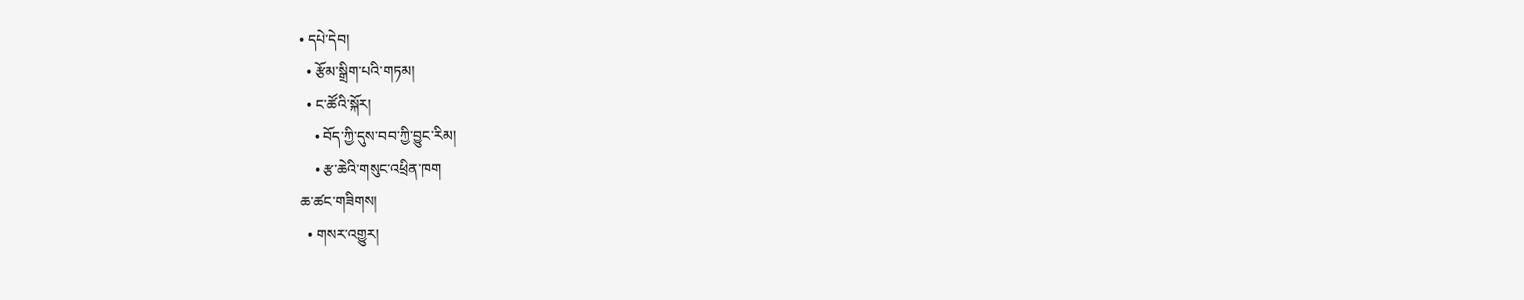• དཔེ་དེབ།
  • རྩོམ་སྒྲིག་པའི་གཏམ།
  • ང་ཚོའི་སྐོར།
    • བོད་ཀྱི་དུས་བབ་ཀྱི་བྱུང་རིམ།
    • རྩ་ཆེའི་གསུང་འཕྲིན་ཁག
ཆ་ཚང་གཟིགས།
  • གསར་འགྱུར།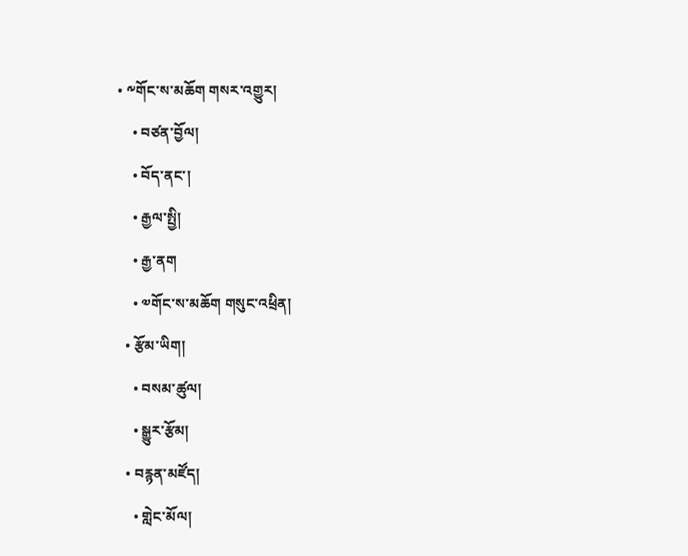• ༸གོང་ས་མཆོག གསར་འགྱུར།
    • བཙན་བྱོལ།
    • བོད་ནང་།
    • རྒྱལ་སྤྱི།
    • རྒྱ་ནག
    • ༧གོང་ས་མཆོག གསུང་འཕྲིན།
  • རྩོམ་ཡིག།
    • བསམ་ཚུལ།
    • སྒྱུར་རྩོམ།
  • བརྙན་མཛོད།
    • གླེང་མོལ།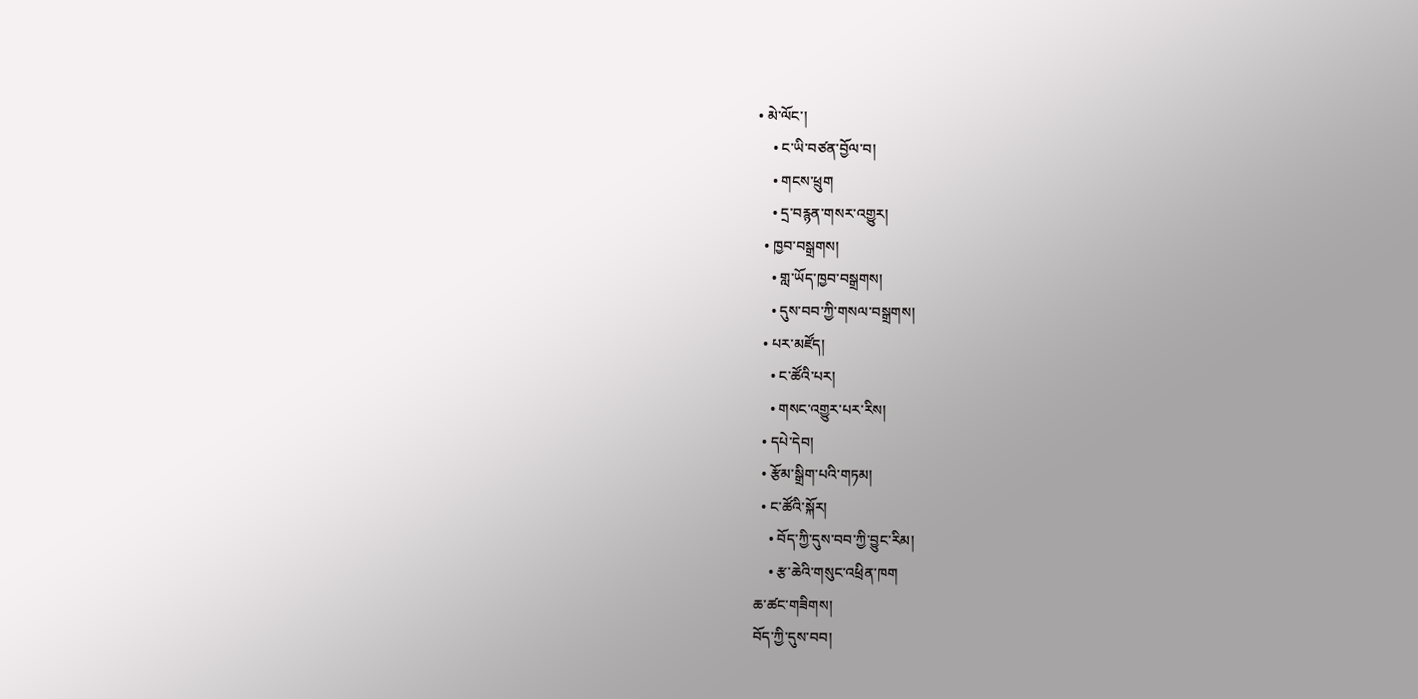• མེ་ལོང་།
    • ང་ཡི་བཙན་བྱོལ་བ།
    • གངས་ཕྲུག
    • དྲ་བརྙན་གསར་འགྱུར།
  • ཁྱབ་བསྒྲགས།
    • གླ་ཡོད་ཁྱབ་བསྒྲགས།
    • དུས་བབ་ཀྱི་གསལ་བསྒྲགས།
  • པར་མཛོད།
    • ང་ཚོའི་པར།
    • གསང་འགྱུར་པར་རིས།
  • དཔེ་དེབ།
  • རྩོམ་སྒྲིག་པའི་གཏམ།
  • ང་ཚོའི་སྐོར།
    • བོད་ཀྱི་དུས་བབ་ཀྱི་བྱུང་རིམ།
    • རྩ་ཆེའི་གསུང་འཕྲིན་ཁག
ཆ་ཚང་གཟིགས།
བོད་ཀྱི་དུས་བབ།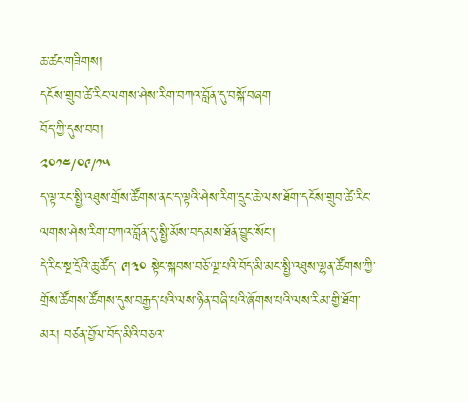ཆ་ཚང་གཟིགས།
དངོས་གྲུབ་ཚེ་རིང་ལགས་ཤེས་རིག་བཀའ་བློན་དུ་བསྐོ་བཞག
བོད་ཀྱི་དུས་བབ།
༢༠༡༤/༠༩/༡༥
ད་ལྟ་རང་སྤྱི་འཐུས་གྲོས་ཚོགས་ནང་ད་ལྟའི་ཤེས་རིག་དྲུང་ཆེ་ལས་ཐོག་དངོས་གྲུབ་ཚེ་རིང་ལགས་ཤེས་རིག་བཀའ་བློན་དུ་སྤྱི་མོས་བདམས་ཐོན་བྱུང་སོང་།
དེ་རིང་སྔ་དྲོའི་ཆུ་ཚོད་ ༩།༣༠ སྟེང་སྐབས་བཅོ་ལྔ་པའི་བོད་མི་མང་སྤྱི་འཐུས་ལྷན་ཚོགས་ཀྱི་གྲོས་ཚོགས་ཚོགས་དུས་བརྒྱད་པའི་ལས་ཉིན་བཞི་པའི་ཞོགས་པའི་ལས་རིམ་གྱི་ཐོག་མར། བཙན་བྱོལ་བོད་མིའི་བཅའ་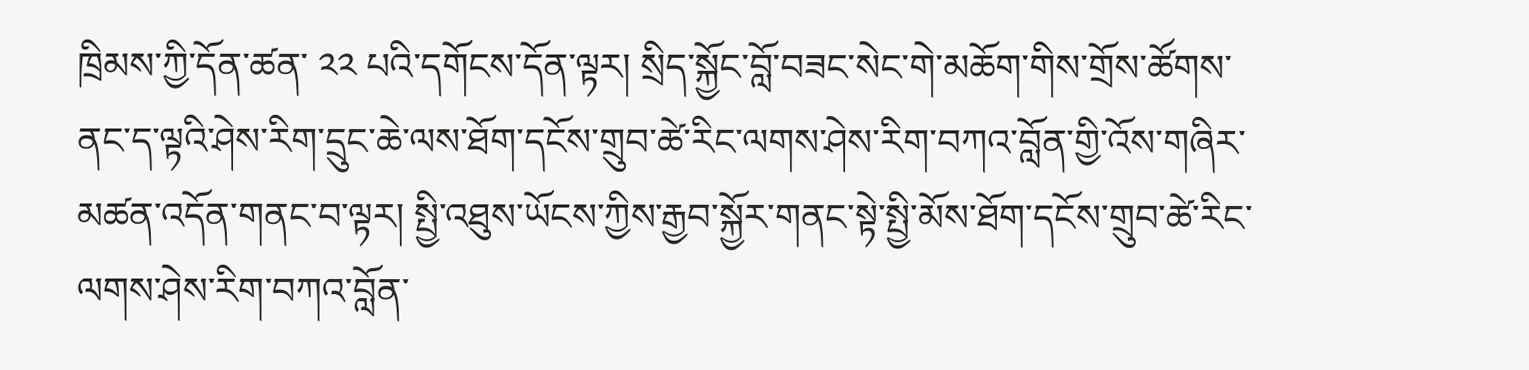ཁྲིམས་ཀྱི་དོན་ཚན་ ༢༢ པའི་དགོངས་དོན་ལྟར། སྲིད་སྐྱོང་བློ་བཟང་སེང་གེ་མཆོག་གིས་གྲོས་ཚོགས་ནང་ད་ལྟའི་ཤེས་རིག་དྲུང་ཆེ་ལས་ཐོག་དངོས་གྲུབ་ཚེ་རིང་ལགས་ཤེས་རིག་བཀའ་བློན་གྱི་འོས་གཞིར་མཚན་འདོན་གནང་བ་ལྟར། སྤྱི་འཐུས་ཡོངས་ཀྱིས་རྒྱབ་སྐྱོར་གནང་སྟེ་སྤྱི་མོས་ཐོག་དངོས་གྲུབ་ཚེ་རིང་ལགས་ཤེས་རིག་བཀའ་བློན་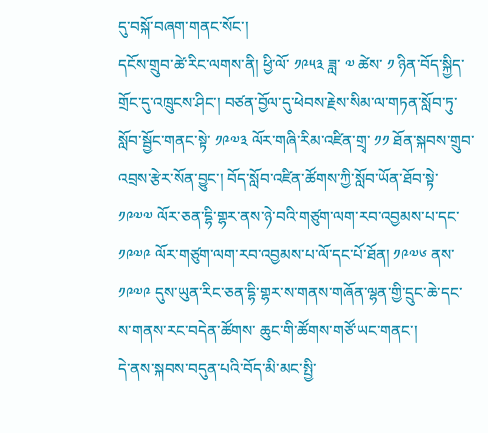དུ་བསྐོ་བཞག་གནང་སོང་།
དངོས་གྲུབ་ཚེ་རིང་ལགས་ནི། ཕྱི་ལོ་ ༡༩༥༣ ཟླ་ ༧ ཚེས་ ༡ ཉིན་བོད་སྐྱིད་གྲོང་དུ་འཁྲུངས་ཤིང་། བཙན་བྱོལ་དུ་ཕེབས་རྗེས་སིམ་ལ་གཏན་སློབ་ཏུ་སློབ་སྦྱོང་གནང་སྟེ་ ༡༩༧༣ ལོར་གཞི་རིམ་འཛིན་གྲྭ་ ༡༡ ཐོན་སྐབས་གྲུབ་འབྲས་རྩེར་སོན་བྱུང་། བོད་སློབ་འཛིན་ཚོགས་ཀྱི་སློབ་ཡོན་ཐོབ་སྟེ་ ༡༩༧༧ ལོར་ཅན་དྷི་གྷར་ནས་ཉེ་བའི་གཙུག་ལག་རབ་འབྱམས་པ་དང་ ༡༩༧༩ ལོར་གཙུག་ལག་རབ་འབྱམས་པ་ལོ་དང་པོ་ཐོན། ༡༩༧༦ ནས་ ༡༩༧༩ དུས་ཡུན་རིང་ཅན་དྷི་གྷར་ས་གནས་གཞོན་ལྷན་གྱི་དྲུང་ཆེ་དང་ས་གནས་རང་བདེན་ཚོགས་ ཆུང་གི་ཚོགས་གཙོ་ཡང་གནང་།
དེ་ནས་སྐབས་བདུན་པའི་བོད་མི་མང་སྤྱི་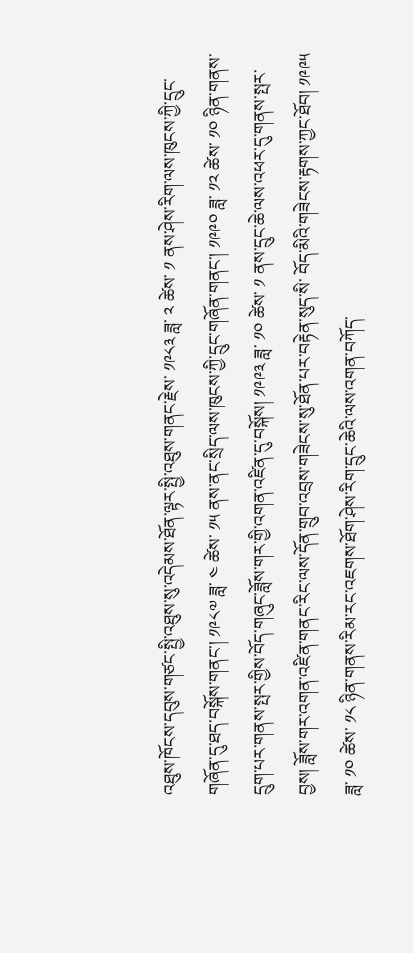འཐུས་ཁོངས་དབུས་གཙང་སྤྱི་འཐུས་སུ་འདེམས་ཐོན་ལྟར་སྤྱི་འཐུས་གནང་རྗེས་ ༡༩༨༣ ཟླ་ ༢ ཚེས་ ༡ ནས་ཤེས་རིག་ལས་ཁུངས་ཀྱི་དྲུང་གཞོན་དུ་ཐད་བསྐོས་གནང་། ༡༩༨༧ ཟླ་ ༤ ཚེས་ ༡༥ ནས་ནང་སྲིད་ལས་ཁུངས་ཀྱི་དྲུང་གཞོན་གནང་། ༡༩༩༠ ཟླ་ ༡༢ ཚེས་ ༡༠ ཉིན་གནས་དྲུག་པར་གནས་སྤར་གྱིས་བོད་གཞུང་ཟློས་གར་གྱི་འགན་འཛིན་དུ་བསྐོས། ༡༩༩༣ ཟླ་ ༡༠ ཚེས་ ༡ ནས་དྲུང་ཆེ་ལས་འཕར་དུ་གནས་སྤར་བྱས། ཟློས་གར་འགན་འཛིན་གནང་རིང་ལས་དོན་གྲུབ་འབྲས་གཟེངས་སུ་ཐོན་པར་བརྟེན་སུད་སི་ བོད་མིའི་གཟེངས་རྟགས་ཀྱང་ཐོབ། ༡༩༩༥ ཟླ་ ༡༠ ཚེས་ ༡༨ ཉིན་གནས་རིམ་རང་འཇགས་ཐོག་ཤེས་རིག་དྲུང་ཆེའི་ལས་འགན་བཀོད་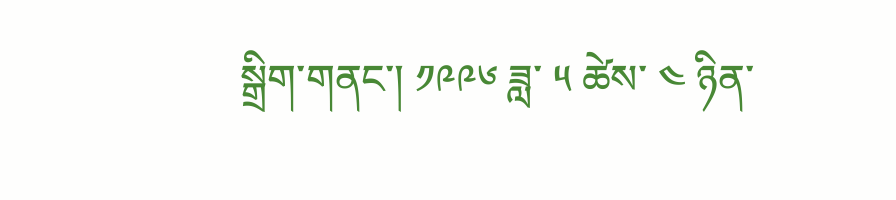སྒྲིག་གནང་། ༡༩༩༦ ཟླ་ ༥ ཚེས་ ༤ ཉིན་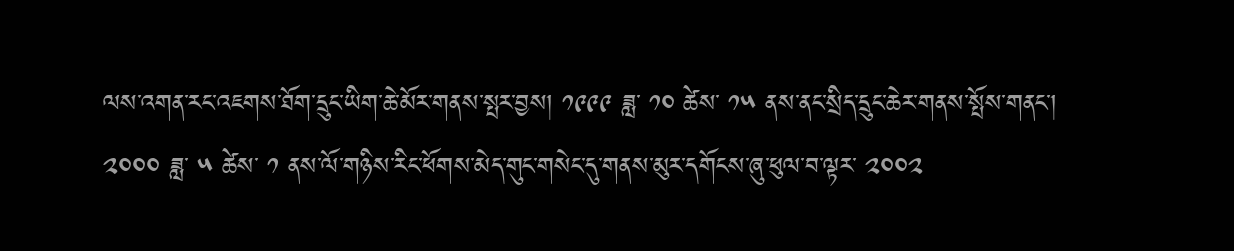ལས་འགན་རང་འཇགས་ཐོག་དྲུང་ཡིག་ཆེ་མོར་གནས་སྤར་བྱས། ༡༩༩༩ ཟླ་ ༡༠ ཚེས་ ༡༥ ནས་ནང་སྲིད་དྲུང་ཆེར་གནས་སྤོས་གནང་། ༢༠༠༠ ཟླ་ ༥ ཚེས་ ༡ ནས་ལོ་གཉིས་རིང་ཕོགས་མེད་གུང་གསེང་དུ་གནས་མུར་དགོངས་ཞུ་ཕུལ་བ་ལྟར་ ༢༠༠༢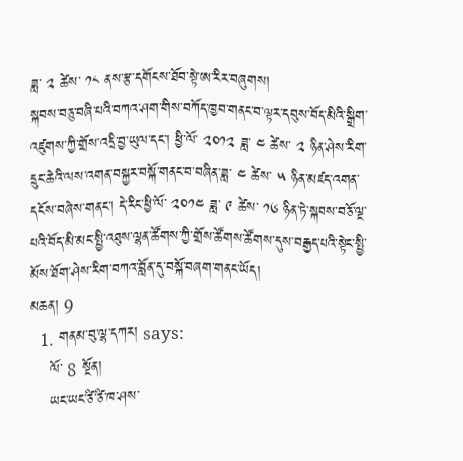ཟླ་ ༢ ཚེས་ ༡༨ ནས་རྩ་དགོངས་ཐོབ་སྟེ་ཨ་རིར་བཞུགས།
སྐབས་བཅུ་བཞི་པའི་བཀའ་ཤག་གིས་བཀོད་ཁྱབ་གནང་བ་ལྟར་དབུས་བོད་མིའི་སྒྲིག་འཛུགས་ཀྱི་གྲོས་འདྲི་བྱ་ཡུལ་དང་། ཕྱི་ལོ་ ༢༠༡༢ ཟླ་ ༤ ཚེས་ ༢ ཉིན་ཤེས་རིག་དྲུང་ཆེའི་ལས་འགན་བསྐྱར་བསྐོ་གནང་བ་བཞིན་ཟླ་ ༤ ཚེས་ ༥ ཉིན་མཛད་འགན་དངོས་བཞེས་གནང་། དེ་རིང་ཕྱི་ལོ་ ༢༠༡༤ ཟླ་ ༩ ཚེས་ ༡༦ ཉིན་ཏེ་སྐབས་བཅོ་ལྔ་པའི་བོད་མི་མང་སྤྱི་འཐུས་ལྷན་ཚོགས་ཀྱི་གྲོས་ཚོགས་ཚོགས་དུས་བརྒྱད་པའི་སྟེང་སྤྱི་མོས་ཐོག་ཤེས་རིག་བཀའ་བློན་དུ་བསྐོ་བཞག་གནང་ཡོད།
མཆན། 9
  1. གནམ་བུ་ལྷ་དཀར། says:
    ལོ་ 8 སྔོན།
    ཡང་ཡང་ཙི་ཙི་ཁ་ཤས་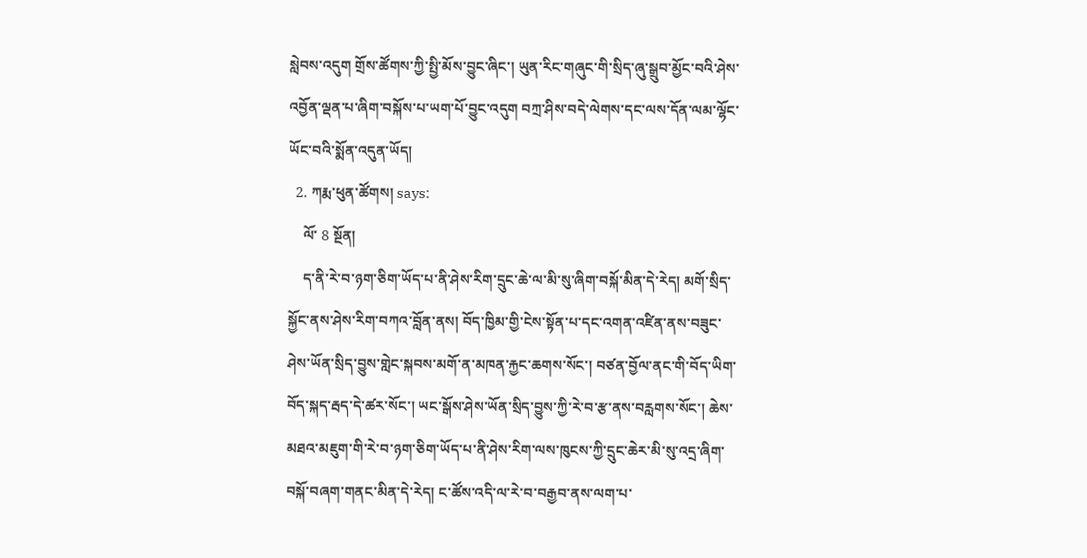སླེབས་འདུག གྲོས་ཚོགས་ཀྱི་སྤྱི་མོས་བྱུང་ཞིང་། ཡུན་རིང་གཞུང་གི་སྲིད་ཞུ་སྒྲུབ་མྱོང་བའི་ཤེས་འབྱོན་ལྡན་པ་ཞིག་བསྐོས་པ་ཡག་པོ་བྱུང་འདུག བཀྲ་ཤིས་བདེ་ལེགས་དང་ལས་དོན་ལམ་ལྷོང་ཡོང་བའི་སྨོན་འདུན་ཡོད།
  2. ཀརྨ་ཕུན་ཚོགས། says:
    ལོ་ 8 སྔོན།
    ད་ནི་རེ་བ་ཉག་ཅིག་ཡོད་པ་ནི་ཤེས་རིག་དྲུང་ཆེ་ལ་མི་སུ་ཞིག་བསྐོ་མིན་དེ་རེད། མགོ་སྲིད་སྐྱོང་ནས་ཤེས་རིག་བཀའ་བློན་ནས། བོད་ཁྱིམ་གྱི་ངེས་སྟོན་པ་དང་འགན་འཛིན་ནས་བཟུང་ཤེས་ཡོན་སྲིད་བྱུས་གླེང་སྐབས་མགོ་ན་མཁན་རྐྱང་ཆགས་སོང་། བཙན་བྱོལ་ནང་གི་བོད་ཡིག་བོད་སྐད་རྦད་དེ་ཚར་སོང་། ཡང་སྒོས་ཤེས་ཡོན་སྲིད་བྱུས་ཀྱི་རེ་བ་རྩ་ནས་བརླགས་སོང་། ཆེས་མཐའ་མཇུག་གི་རེ་བ་ཉག་ཅིག་ཡོད་པ་ནི་ཤེས་རིག་ལས་ཁུངས་ཀྱི་དྲུང་ཆེར་མི་སུ་འདྲ་ཞིག་བསྐོ་བཞག་གནང་མིན་དེ་རེད། ང་ཚོས་འདི་ལ་རེ་བ་བརྒྱབ་ནས་ལག་པ་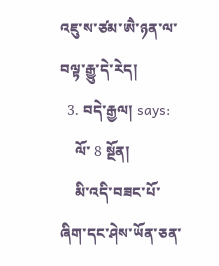འཇུ་ས་ཙམ་ཨཻ་ཉན་ལ་བལྟ་རྒྱུ་དེ་རེད།
  3. བདེ་རྒྱལ། says:
    ལོ་ 8 སྔོན།
    མི་འདི་བཟང་པོ་ཞིག་དང་ཤེས་ཡོན་ཅན་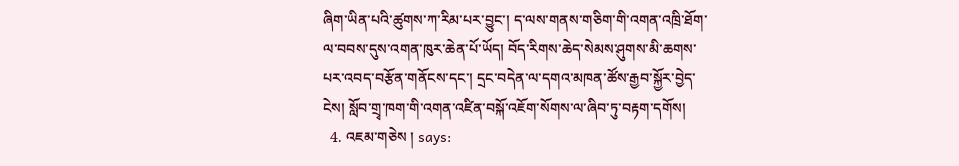ཞིག་ཡིན་པའི་ཚུགས་ཀ་རིམ་པར་བྱུང་། ད་ལས་གནས་གཅིག་གི་འགན་འཁྲི་ཐོག་ལ་བབས་དུས་འགན་ཁུར་ཆེན་པོ་ཡོད། བོད་རིགས་ཆེད་སེམས་ཤུགས་མི་ཆགས་པར་འབད་བརྩོན་གནོངས་དང་། དྲང་བདེན་ལ་དགའ་མཁན་ཚོས་རྒྱབ་སྐྱོར་བྱེད་ངེས། སློབ་གྲྭ་ཁག་གི་འགན་འཛིན་བསྐོ་འཇོག་སོགས་ལ་ཞིབ་ཏུ་བརྟག་དགོས།
  4. འཇམ་གཅེས ། says: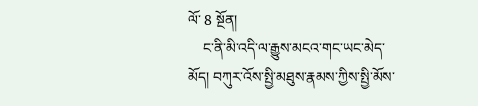ལོ་ 8 སྔོན།
    ང་ནི་མི་འདི་ལ་རྒྱུས་མངའ་གང་ཡང་མེད་མོད། བཀུར་འོས་སྤྱི་མཐུས་རྣམས་ཀྱིས་སྤྱི་མོས་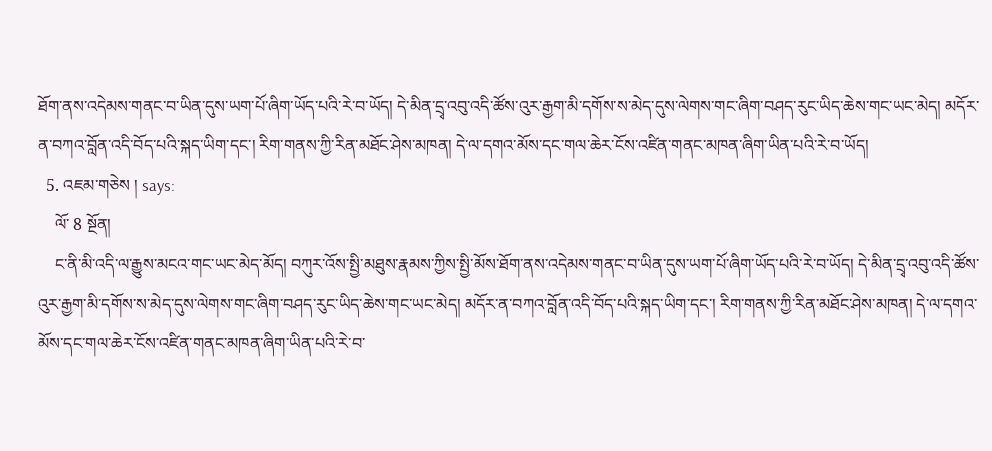ཐོག་ནས་འདེམས་གནང་བ་ཡིན་དུས་ཡག་པོ་ཞིག་ཡོད་པའི་རེ་བ་ཡོད། དེ་མིན་དྲྭ་འབུ་འདི་ཚོས་འུར་རྒྱག་མི་དགོས་ས་མེད་དུས་ལེགས་གང་ཞིག་བཤད་རུང་ཡིད་ཆེས་གང་ཡང་མེད། མདོར་ན་བཀའ་བློན་འདི་བོད་པའི་སྐད་ཡིག་དང་། རིག་གནས་ཀྱི་རིན་མཐོང་ཤེས་མཁན། དེ་ལ་དགའ་མོས་དང་གལ་ཆེར་ངོས་འཛིན་གནང་མཁན་ཞིག་ཡིན་པའི་རེ་བ་ཡོད།
  5. འཇམ་གཅེས ། says:
    ལོ་ 8 སྔོན།
    ང་ནི་མི་འདི་ལ་རྒྱུས་མངའ་གང་ཡང་མེད་མོད། བཀུར་འོས་སྤྱི་མཐུས་རྣམས་ཀྱིས་སྤྱི་མོས་ཐོག་ནས་འདེམས་གནང་བ་ཡིན་དུས་ཡག་པོ་ཞིག་ཡོད་པའི་རེ་བ་ཡོད། དེ་མིན་དྲྭ་འབུ་འདི་ཚོས་འུར་རྒྱག་མི་དགོས་ས་མེད་དུས་ལེགས་གང་ཞིག་བཤད་རུང་ཡིད་ཆེས་གང་ཡང་མེད། མདོར་ན་བཀའ་བློན་འདི་བོད་པའི་སྐད་ཡིག་དང་། རིག་གནས་ཀྱི་རིན་མཐོང་ཤེས་མཁན། དེ་ལ་དགའ་མོས་དང་གལ་ཆེར་ངོས་འཛིན་གནང་མཁན་ཞིག་ཡིན་པའི་རེ་བ་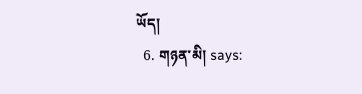ཡོད།
  6. གཉན་མི། says: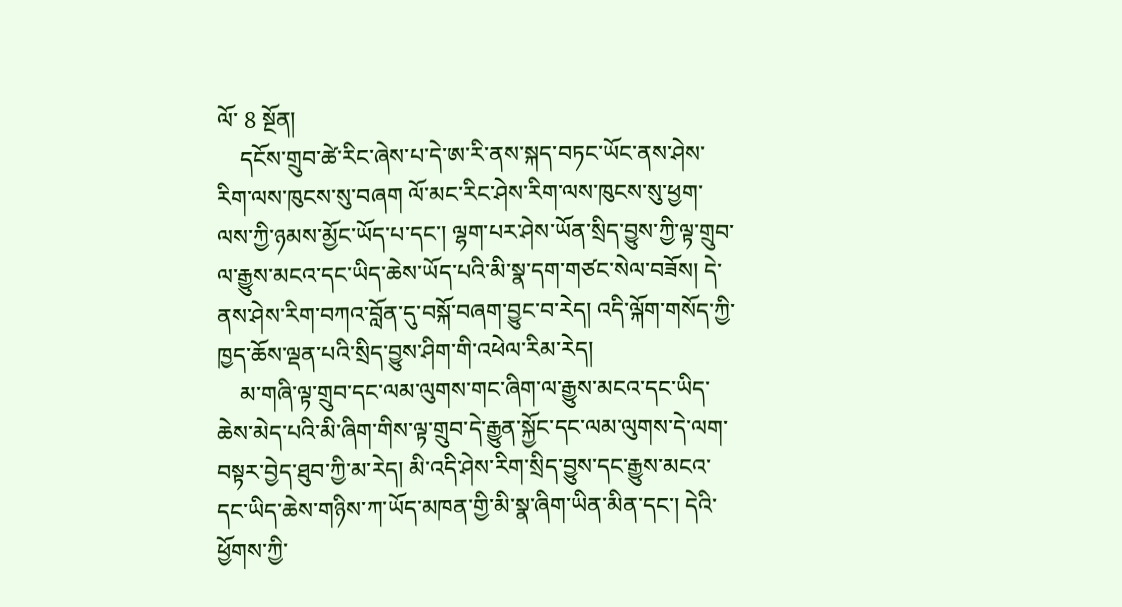ལོ་ 8 སྔོན།
    དངོས་གྲུབ་ཚེ་རིང་ཞེས་པ་དེ་ཨ་རི་ནས་སྐད་བཏང་ཡོང་ནས་ཤེས་རིག་ལས་ཁུངས་སུ་བཞག ལོ་མང་རིང་ཤེས་རིག་ལས་ཁུངས་སུ་ཕྱག་ལས་ཀྱི་ཉམས་མྱོང་ཡོད་པ་དང་། ལྷག་པར་ཤེས་ཡོན་སྲིད་བྱུས་ཀྱི་ལྟ་གྲུབ་ལ་རྒྱུས་མངའ་དང་ཡིད་ཆེས་ཡོད་པའི་མི་སྣ་དག་གཙང་སེལ་བཟོས། དེ་ནས་ཤེས་རིག་བཀའ་བློན་དུ་བསྐོ་བཞག་བྱུང་བ་རེད། འདི་ལྐོག་གསོད་ཀྱི་ཁྱད་ཆོས་ལྡན་པའི་སྲིད་བྱུས་ཤིག་གི་འཕེལ་རིམ་རེད།
    མ་གཞི་ལྟ་གྲུབ་དང་ལམ་ལུགས་གང་ཞིག་ལ་རྒྱུས་མངའ་དང་ཡིད་ཆེས་མེད་པའི་མི་ཞིག་གིས་ལྟ་གྲུབ་དེ་རྒྱུན་སྐྱོང་དང་ལམ་ལུགས་དེ་ལག་བསྟར་བྱེད་ཐུབ་ཀྱི་མ་རེད། མི་འདི་ཤེས་རིག་སྲིད་བྱུས་དང་རྒྱུས་མངའ་དང་ཡིད་ཆེས་གཉིས་ཀ་ཡོད་མཁན་གྱི་མི་སྣ་ཞིག་ཡིན་མིན་དང་། དེའི་ཕྱོགས་ཀྱི་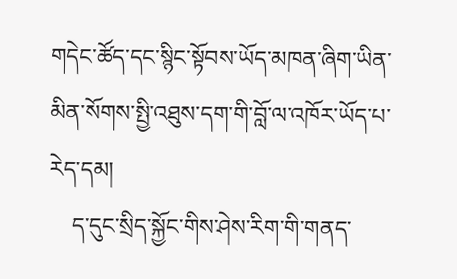གདེང་ཚོད་དང་སྙིང་སྟོབས་ཡོད་མཁན་ཞིག་ཡིན་མིན་སོགས་སྤྱི་འཐུས་དག་གི་བློ་ལ་འཁོར་ཡོད་པ་རེད་དམ།
    ད་དུང་སྲིད་སྐྱོང་གིས་ཤེས་རིག་གི་གནད་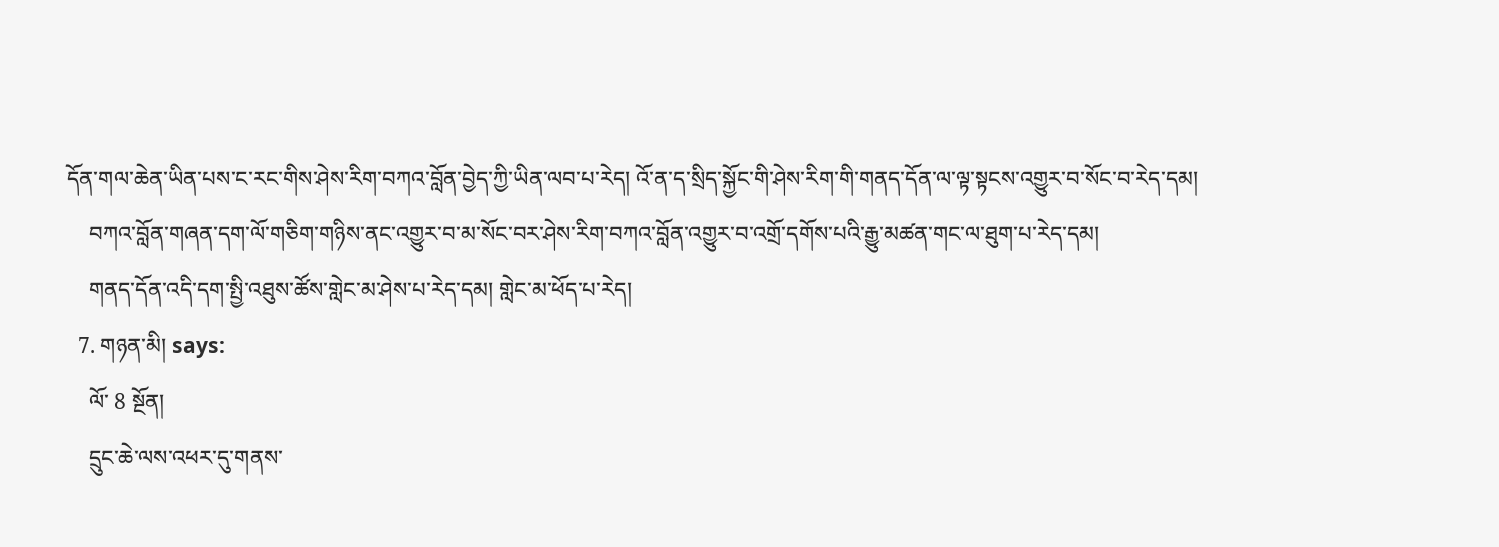དོན་གལ་ཆེན་ཡིན་པས་ང་རང་གིས་ཤེས་རིག་བཀའ་བློན་བྱེད་ཀྱི་ཡིན་ལབ་པ་རེད། འོ་ན་ད་སྲིད་སྐྱོང་གི་ཤེས་རིག་གི་གནད་དོན་ལ་ལྟ་སྟངས་འགྱུར་བ་སོང་བ་རེད་དམ།
    བཀའ་བློན་གཞན་དག་ལོ་གཅིག་གཉིས་ནང་འགྱུར་བ་མ་སོང་བར་ཤེས་རིག་བཀའ་བློན་འགྱུར་བ་འགྲོ་དགོས་པའི་རྒྱུ་མཚན་གང་ལ་ཐུག་པ་རེད་དམ།
    གནད་དོན་འདི་དག་སྤྱི་འཐུས་ཚོས་གླེང་མ་ཤེས་པ་རེད་དམ། གླེང་མ་ཕོད་པ་རེད།
  7. གཉན་མི། says:
    ལོ་ 8 སྔོན།
    དྲུང་ཆེ་ལས་འཕར་དུ་གནས་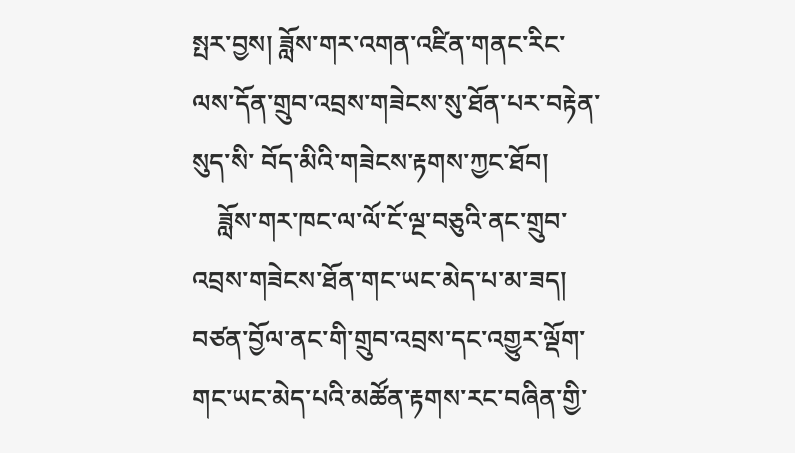སྤར་བྱས། ཟློས་གར་འགན་འཛིན་གནང་རིང་ལས་དོན་གྲུབ་འབྲས་གཟེངས་སུ་ཐོན་པར་བརྟེན་སུད་སི་ བོད་མིའི་གཟེངས་རྟགས་ཀྱང་ཐོབ།
    ཟློས་གར་ཁང་ལ་ལོ་ངོ་ལྔ་བཅུའི་ནང་གྲུབ་འབྲས་གཟེངས་ཐོན་གང་ཡང་མེད་པ་མ་ཟད། བཙན་བྱོལ་ནང་གི་གྲུབ་འབྲས་དང་འགྱུར་ལྡོག་གང་ཡང་མེད་པའི་མཚོན་རྟགས་རང་བཞིན་གྱི་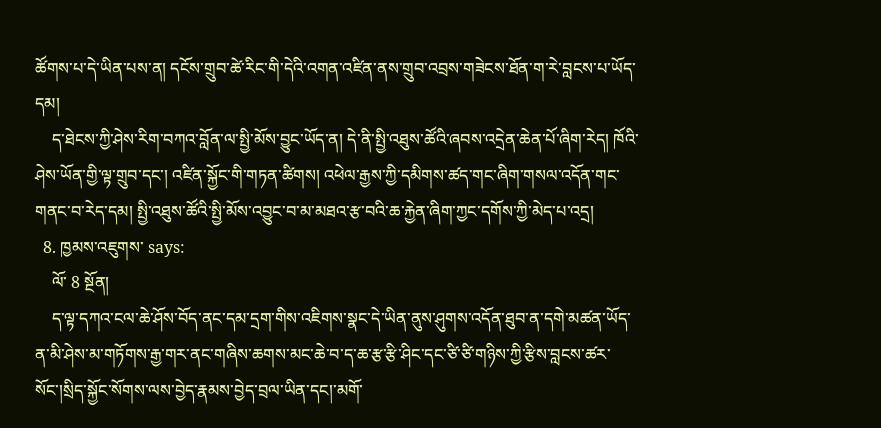ཚོགས་པ་དེ་ཡིན་པས་ན། དངོས་གྲུབ་ཚེ་རིང་གི་དེའི་འགན་འཛིན་ནས་གྲུབ་འབྲས་གཟེངས་ཐོན་ག་རེ་བླངས་པ་ཡོད་དམ།
    ད་ཐེངས་ཀྱི་ཤེས་རིག་བཀའ་བློན་ལ་སྤྱི་མོས་བྱུང་ཡོད་ན། དེ་ནི་སྤྱི་འཐུས་ཚོའི་ཞབས་འདྲེན་ཆེན་པོ་ཞིག་རེད། ཁོའི་ཤེས་ཡོན་གྱི་ལྟ་གྲུབ་དང་། འཛིན་སྐྱོང་གི་གཏན་ཚིགས། འཕེལ་རྒྱས་ཀྱི་དམིགས་ཚད་གང་ཞིག་གསལ་འདོན་གང་གནང་བ་རེད་དམ། སྤྱི་འཐུས་ཚོའི་སྤྱི་མོས་འབྱུང་བ་མ་མཐའ་རྩ་བའི་ཆ་རྐྱེན་ཞིག་ཀྱང་དགོས་ཀྱི་མེད་པ་འདྲ།
  8. ཁྱམས་འཇུགས་ says:
    ལོ་ 8 སྔོན།
    ད་ལྟ་དཀའ་ངལ་ཆེ་ཤོས་བོད་ནང་དམ་དྲག་གིས་འཇིགས་སྣང་དེ་ཡིན་ནུས་ཤུགས་འདོན་ཐུབ་ན་དགེ་མཚན་ཡོད་ན་མི་ཤེས་མ་གཏོགས་རྒྱ་གར་ནང་གཞིས་ཆགས་མང་ཆེ་བ་ད་ཆ་རྩ་རྩི་ཤིང་དང་ཙི་ཙི་གཉིས་ཀྱི་རྩིས་བླངས་ཚར་སོང་།སྲིད་སྐྱོང་སོགས་ལས་བྱེད་རྣམས་བྱེད་བྲལ་ཡིན་དང།་མགོ་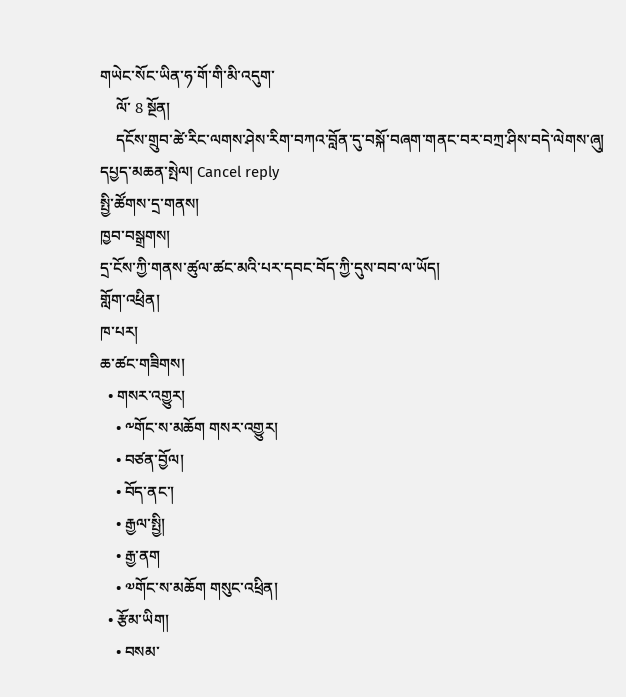གཡེང་སོང་ཡིན་ཧ་གོ་གི་མི་འདུག་
    ལོ་ 8 སྔོན།
    དངོས་གྲུབ་ཚེ་རིང་ལགས་ཤེས་རིག་བཀའ་བློན་དུ་བསྐོ་བཞག་གནང་བར་བཀྲ་ཤིས་བདེ་ལེགས་ཞུ།
དཔྱད་མཆན་སྤེལ། Cancel reply
སྤྱི་ཚོགས་དྲ་གནས།
ཁྱབ་བསྒྲགས།
དྲ་ངོས་ཀྱི་གནས་ཚུལ་ཚང་མའི་པར་དབང་བོད་ཀྱི་དུས་བབ་ལ་ཡོད།
གློག་འཕྲིན།
ཁ་པར།
ཆ་ཚང་གཟིགས།
  • གསར་འགྱུར།
    • ༸གོང་ས་མཆོག གསར་འགྱུར།
    • བཙན་བྱོལ།
    • བོད་ནང་།
    • རྒྱལ་སྤྱི།
    • རྒྱ་ནག
    • ༧གོང་ས་མཆོག གསུང་འཕྲིན།
  • རྩོམ་ཡིག།
    • བསམ་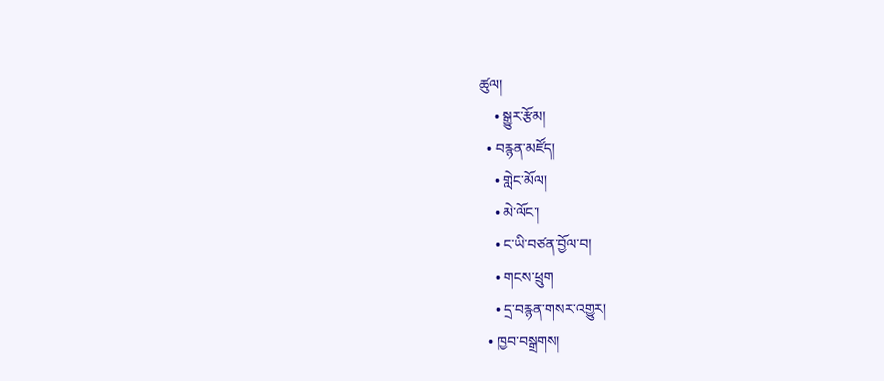ཚུལ།
    • སྒྱུར་རྩོམ།
  • བརྙན་མཛོད།
    • གླེང་མོལ།
    • མེ་ལོང་།
    • ང་ཡི་བཙན་བྱོལ་བ།
    • གངས་ཕྲུག
    • དྲ་བརྙན་གསར་འགྱུར།
  • ཁྱབ་བསྒྲགས།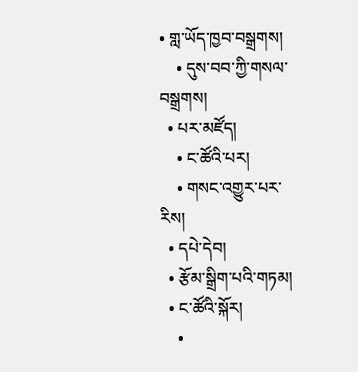• གླ་ཡོད་ཁྱབ་བསྒྲགས།
    • དུས་བབ་ཀྱི་གསལ་བསྒྲགས།
  • པར་མཛོད།
    • ང་ཚོའི་པར།
    • གསང་འགྱུར་པར་རིས།
  • དཔེ་དེབ།
  • རྩོམ་སྒྲིག་པའི་གཏམ།
  • ང་ཚོའི་སྐོར།
    •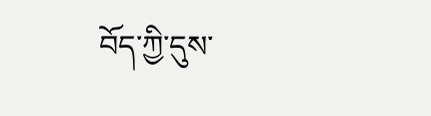བོད་ཀྱི་དུས་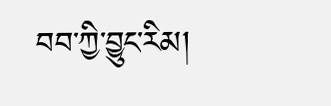བབ་ཀྱི་བྱུང་རིམ།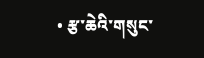• རྩ་ཆེའི་གསུང་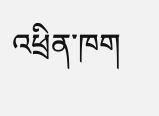འཕྲིན་ཁག